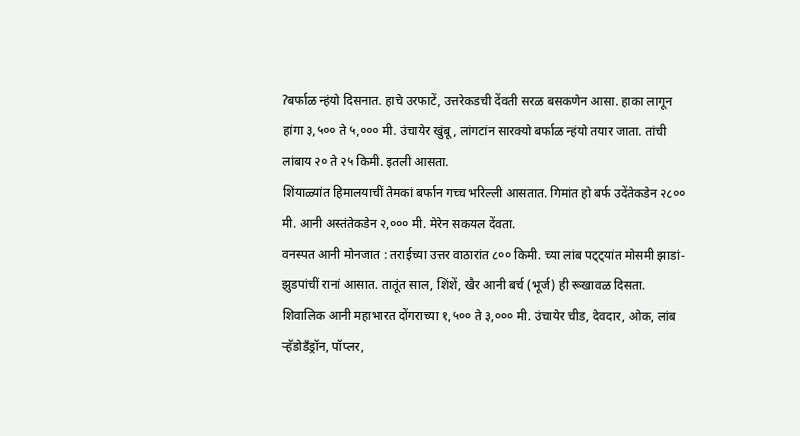ʔबर्फाळ न्हंयो दिसनात. हाचे उरफाटें, उत्तरेकडची देंवती सरळ बसकणेन आसा. हाका लागून हांगा ३,५०० ते ५,००० मी. उंचायेर खुंबू, लांगटांन सारक्यो बर्फाळ न्हंयो तयार जाता. तांची लांबाय २० ते २५ किमी. इतली आसता.
शिंयाळ्यांत हिमालयाचीं तेमकां बर्फान गच्च भरिल्ली आसतात. गिमांत हो बर्फ उदेंतेकडेन २८०० मी. आनी अस्तंतेकडेन २,००० मी. मेरेन सकयल देंवता.
वनस्पत आनी मोनजात : तराईच्या उत्तर वाठारांत ८०० किमी. च्या लांब पट्ट्यांत मोसमी झाडां-झुडपांचीं रानां आसात. तातूंत साल, शिंशें, खैर आनी बर्च (भूर्ज) ही रूखावळ दिसता. शिवालिक आनी महाभारत दोंगराच्या १,५०० ते ३,००० मी. उंचायेर चीड, देवदार, ओक, लांब ऱ्हॅडोडँड्रॉन, पॉप्लर,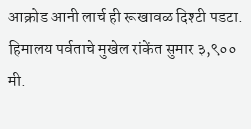आक्रोड आनी लार्च ही रूखावळ दिश्टी पडटा. हिमालय पर्वताचे मुखेल रांकेंत सुमार ३,९०० मी.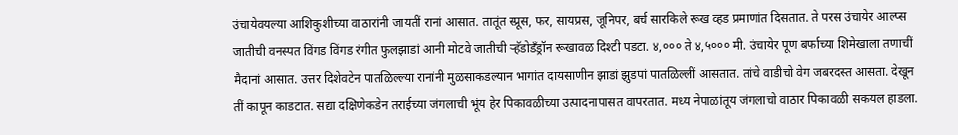उंचायेवयल्या आशिकुशीच्या वाठारांनी जायतीं रानां आसात. तातूंत स्प्रूस, फर, सायप्रस, जूनिपर, बर्च सारकिले रूख व्हड प्रमाणांत दिसतात. ते परस उंचायेर आल्प्स जातीची वनस्पत विंगड विंगड रंगीत फुलझाडां आनी मोटवे जातीची ऱ्हॅडोडँड्रॉन रूखावळ दिश्टी पडटा. ४,००० ते ४,५००० मी. उंचायेर पूण बर्फाच्या शिमेखाला तणाचीं मैदानां आसात. उत्तर दिशेवटेन पातळिल्ल्या रानांनी मुळसाकडल्यान भागांत दायसाणीन झाडां झुडपां पातळिल्लीं आसतात. तांचे वाडीचो वेग जबरदस्त आसता. देखून तीं कापून काडटात. सद्या दक्षिणेकडेन तराईच्या जंगलाची भूंय हेर पिकावळीच्या उत्पादनापासत वापरतात. मध्य नेपाळांतूय जंगलाचो वाठार पिकावळी सकयल हाडला.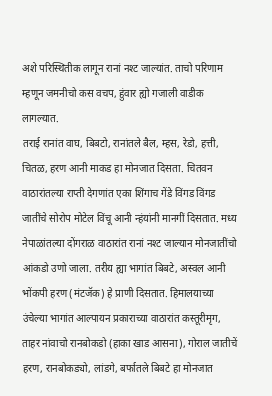अशे परिस्थितीक लागून रानां नश्ट जाल्यांत. ताचो परिणाम म्हणून जमनीचो कस वचप, हुंवार ह्यो गजाली वाडीक लागल्यात.
तराई रानांत वाघ, बिबटो, रानांतले बैल, म्हस, रेडो, हत्ती, चितळ, हरण आनी माकड हा मोनजात दिसता. चितवन वाठारांतल्या राप्ती देगणांत एका शिंगाच गेंडे विंगड विंगड जातींचे सोरोप मोटेल विंचू आनी न्हंयांनी मानगीं दिसतात. मध्य नेपाळांतल्या दोंगराळ वाठारांत रानां नश्ट जाल्यान मोनजातींचो आंकडो उणो जाला. तरीय ह्या भागांत बिबटे, अस्वल आनी भोंकपी हरण (मंटजॅक) हे प्राणी दिसतात. हिमालयाच्या उंचेल्या भागांत आल्पायन प्रकाराच्या वाठारांत कस्तूरीमृग, ताहर नांवाचो रानबोकडो (हाका खाड आसना), गोराल जातीचें हरण, रानबोकड्यो, लांडगे, बर्फातले बिबटे हा मोनजात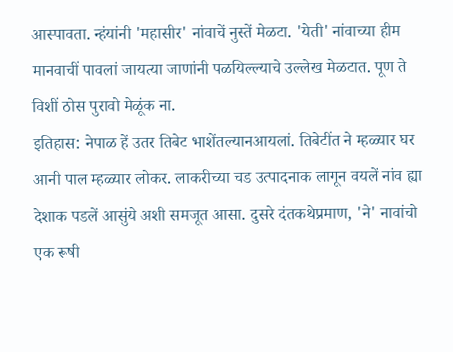आस्पावता. न्हंयांनी 'महासीर' नांवाचें नुस्तें मेळटा. 'येती' नांवाच्या हीम मानवाचीं पावलां जायत्या जाणांनी पळयिल्ल्याचे उल्लेख मेळटात. पूण ते विशीं ठोस पुरावो मेळूंक ना.
इतिहास: नेपाळ हें उतर तिबेट भाशेंतल्यानआयलां. तिबेटींत ने म्हळ्यार घर आनी पाल म्हळ्यार लोकर. लाकरीच्या चड उत्पादनाक लागून वयलें नांव ह्या देशाक पडलें आसुंये अशी समजूत आसा. दुसरे दंतकथेप्रमाण, 'ने' नावांचो एक रूषी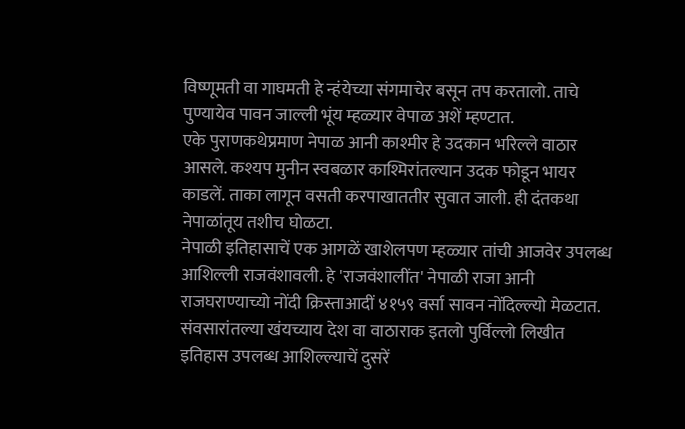विष्णूमती वा गाघमती हे न्हंयेच्या संगमाचेर बसून तप करतालो. ताचे पुण्यायेव पावन जाल्ली भूंय म्हळ्यार वेपाळ अशें म्हण्टात.
एके पुराणकथेप्रमाण नेपाळ आनी काश्मीर हे उदकान भरिल्ले वाठार आसले. कश्यप मुनीन स्वबळार काश्मिरांतल्यान उदक फोडून भायर काडलें. ताका लागून वसती करपाखाततीर सुवात जाली. ही दंतकथा नेपाळांतूय तशीच घोळटा.
नेपाळी इतिहासाचें एक आगळें खाशेलपण म्हळ्यार तांची आजवेर उपलब्ध आशिल्ली राजवंशावली. हे 'राजवंशालींत' नेपाळी राजा आनी राजघराण्याच्यो नोंदी क्रिस्ताआदीं ४१५९ वर्सा सावन नोंदिल्ल्यो मेळटात. संवसारांतल्या खंयच्याय देश वा वाठाराक इतलो पुर्विल्लो लिखीत इतिहास उपलब्ध आशिल्ल्याचें दुसरें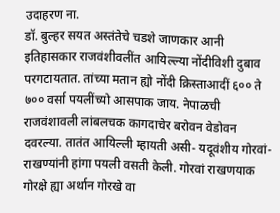उदाहरण ना.
डॉ. बुल्हर सयत अस्तंतेचे चडशे जाणकार आनी इतिहासकार राजवंशीवलींत आयिल्ल्या नोंदीविशी दुबाव परगटायतात. तांच्या मतान ह्यो नोंदी क्रिस्ताआदीं ६०० ते ७०० वर्सा पयलींच्यो आसपाक जाय. नेपाळची राजवंशावली लांबलचक कागदाचेर बरोवन वेडोवन दवरल्या. तातंत आयिल्ली म्हायती असी- यदूवंशीय गोरवां-राखण्यांनी हांगा पयली वसती केली. गोरवां राखणयाक गोरक्षे ह्या अर्थान गोरखे वा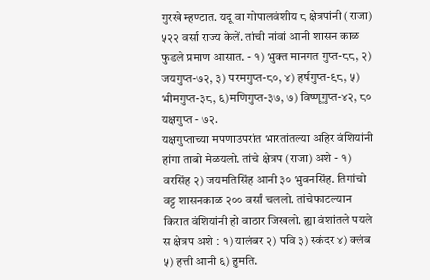गुरखे म्हण्टात. यदू वा गोपालवंशीय ८ क्षेत्रपांनी (राजा) ५२२ वर्सा राज्य केलें. तांची नांवां आनी शासन काळ फुडले प्रमाण आसात. - १) भुक्त मानगत गुप्त-८८, २) जयगुप्त-७२, ३) परमगुप्त-८०, ४) हर्षगुप्त-९८, ५) भीमगुप्त-३८, ६)मणिगुप्त-३७, ७) विष्णूगुप्त-४२, ८० यक्षगुप्त - ७२.
यक्षगुप्ताच्या मपणाउपरांत भारतांतल्या अहिर वंशियांनी हांगा ताबो मेळयलो. तांचे क्षेत्रप (राजा) अशे - १) वरसिंह २) जयमतिसिंह आनी ३० भुवनसिंह. तिगांचो वट्ट शासनकाळ २०० वर्सां चललो. तांचेफाटल्यान किरात वंशियांनी हो वाठार जिखलो. ह्या वंशांतले पयले स क्षेत्रप अशे ː १) यालंबर २) पवि ३) स्कंदर ४) क्लंब ५) हत्ती आनी ६) हुमति.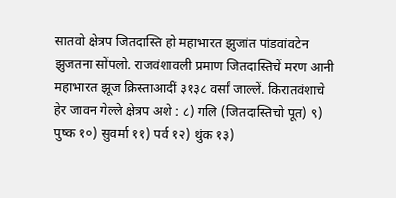सातवो क्षेत्रप जितदास्ति हो महाभारत झुजांत पांडवांवटेन झुजतना सोंपलो. राजवंशावली प्रमाण जितदास्तिचें मरण आनी महाभारत झूज क्रिस्ताआदीं ३१३८ वर्सां जाल्लें. किरातवंशाचे हेर जावन गेल्ले क्षेत्रप अशे ː ८) गलि (जितदास्तिचो पूत) ९) पुष्क १०) सुवर्मा ११) पर्व १२) थुंक १३)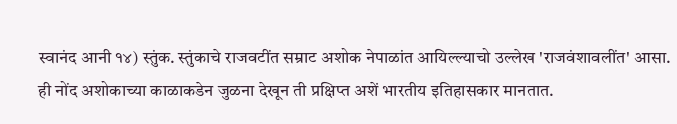स्वानंद आनी १४) स्तुंक. स्तुंकाचे राजवटींत सम्राट अशोक नेपाळांत आयिल्ल्याचो उल्लेख 'राजवंशावलींत' आसा. ही नोंद अशोकाच्या काळाकडेन जुळना देखून ती प्रक्षिप्त अशें भारतीय इतिहासकार मानतात.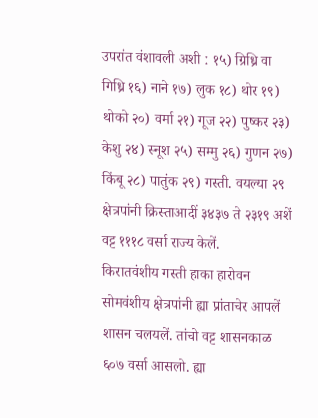उपरांत वंशावली अशी ː १५) ग्रिध्रि वा गिध्रि १६) नाने १७) लुक १८) थोर १९) थोको २०) वर्मा २१) गूज २२) पुष्कर २३) केशु २४) स्नूश २५) सम्मु २६) गुणन २७) किंबू २८) पातुंक २९) गस्ती. वयल्या २९ क्षेत्रपांनी क्रिस्ताआदीं ३४३७ ते २३१९ अशें वट्ट १११८ वर्सा राज्य केलें.
किरातवंशीय गस्ती हाका हारोवन सोमवंशीय क्षेत्रपांनी ह्या प्रांताचेर आपलें शासन चलयलें. तांचो वट्ट शासनकाळ ६०७ वर्सा आसलो. ह्या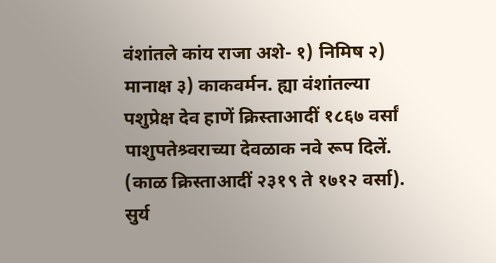वंशांतले कांय राजा अशे- १) निमिष २) मानाक्ष ३) काकवर्मन. ह्या वंशांतल्या पशुप्रेक्ष देव हाणें क्रिस्ताआदीं १८६७ वर्सां पाशुपतेश्र्वराच्या देवळाक नवे रूप दिलें. (काळ क्रिस्ताआदीं २३१९ ते १७१२ वर्सा).
सुर्य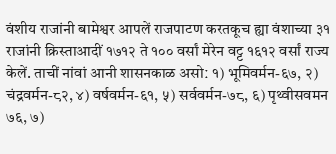वंशीय राजांनी बामेश्वर आपलें राजपाटण करतकूच ह्या वंशाच्या ३१ राजांनी क्रिस्ताआदीं १७१२ ते १०० वर्सां मेरेन वट्ट १६१२ वर्सां राज्य केलें. ताचीं नांवां आनी शासनकाळ असोː १) भूमिवर्मन-६७, २) चंद्रवर्मन-८२, ४) वर्षवर्मन-६१, ५) सर्ववर्मन-७८, ६) पृथ्वीसवमन ७६, ७)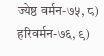ज्येष्ठ वर्मन-७५, ८) हरिवर्मन-७६, ९)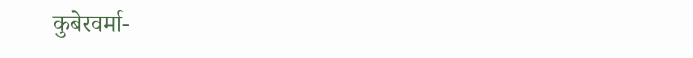कुबेरवर्मा-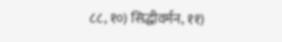८८, १०) सिद्धीवर्मन, ११)